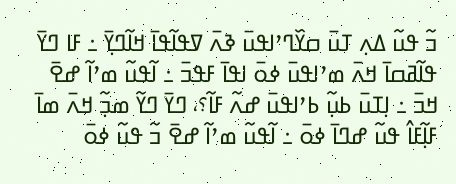ߏ߬ ߟߎ߬ ߡߍ߲ ߠߎ߫ ߛߌ߰ߣߴߊߟߎ߫ ߢߍ߫ ߜߟߊ߬ߟߊ߫ ߞߊ߬ߣߌ߲߫ ߸ ߓߊ ߣߌ߫ ߟߊ߬ߥߛߊ߫ ߞߍ߫ ߘߴߊߟߎ߫ ߦߋ߫ ߊߟߊ߫ ߓߟߏ߫ ߸ ߊ߬ߟߎ߬ ߘߴߊ߬ ߝߐ߫ ߞߏ߫ ߸ ߊ߲ߠߎ߫ ߕߎ߲߬ ߕߴߊߟߎ߫ ߝߍ߬ ߓߊ߬؟، ߣߌ߫ ߣߌ߬ ߘߏ߲߬ ߞߍ߫ ߘߊ߫ ߓߊ߲߬ߓߊ߮ ߟߎ߬ ߝߣߊ߫ ߦߋ߫ ߸ ߊ߬ߟߎ߬ ߘߴߊ߬ ߝߐ߫ ߏ߬ ߟߎ߬ ߦߋ߫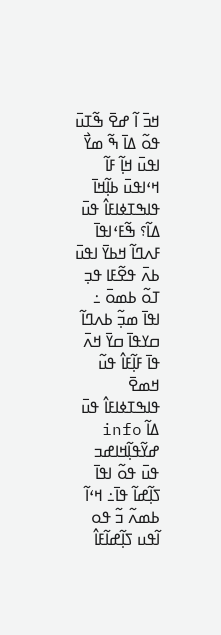ߞߏ߫ ߊ߬ ߝߐ߫ ߒ߬ߠߎ߫ ߟߋ߬ ߡߊ߫ ߒ߬ ߘߌ߯ ߊߟߎ߫ ߞߊ߲߬ ߓߊ߬ ߞߵߊߟߎ߫ ߕߊ߲߬ߞߊ߫ ߟߊߒߠߦߊߓߊ߮ ߟߎ߫ ߡߊ߬؟ ߒ߬ߓߵߊߟߊ߫ ߓߍߣߊ߬ ߞߕߌ߫ ߊߟߎ߫ ߕߍ߫ ߟߐ߬ߓߊ ߟߏ߲ ߠߋ߬ ߕߘߋ߫ ߸ ߊߟߊ߫ ߘߏ߲߬ ߕߍߣߊ߬ ߛߌߟߊ߫ ߛߌ߫ ߞߍ߫ ߟߊ߫ ߓߊ߲߬ߓߊ߮ ߟߎ߬ ߞߘߐ߫ ߟߊߒߠߦߊߓߊ߮ ߟߎ߫ ߡߊ߬ info
ߝߌ߬ߟߊ߲߬ߞߊߝߏ ߟߎ߫ ߟߋ߬ ߊߟߊ߫ ߖߊ߲߬ߝߊ߬ ߟߊ߫߸ ߞߵߊ߬ ߕߘߍ߬ ߏ߬ ߟߋ ߊ߬ߟߎ ߖߊ߲߬ߝߊ߬ߓߊ߮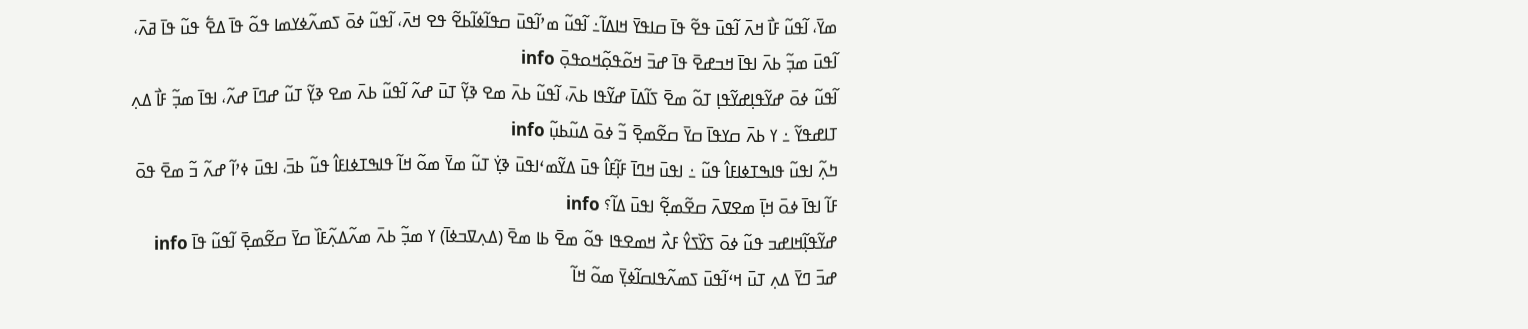ߘߌ߫، ߊ߬ߟߎ߬ ߓߊ߯ ߞߍ߫ ߊ߬ߟߎ߫ ߟߐ߬ ߟߊ߫ ߛߊߟߌ߫ ߞߊߡߊ߬߸ ߊ߬ߟߎ߬ ߘߴߊ߬ߟߎ߫ ߛߟߊ߬ߦߊ߬ߕߐ߬ ߟߐ ߞߍ߫، ߊ߬ߟߎ߬ ߦߋ߫ ߖߘߍ߬ߦߌߘߊ ߟߋ߬ ߟߊ߫ ߡߐ߱ ߟߎ߬ ߟߊ߫ ߥߍ߫، ߊ߬ߟߎ߫ ߘߏ߲߬ ߕߍ߫ ߊߟߊ߫ ߞߏߝߐ߫ ߟߊ߫ ߝߏ߫ ߞߋ߬ߟߋ߲߬ߞߋߟߋ߲߫ info
ߊ߬ߟߎ߬ ߦߋ߫ ߝߌ߬ߟߊ߲ߝߌ߬ߟߊ߲ ߠߋ߬ ߘߐ߫ ߖߊ߬ߡߊ߫ ߝߌ߬ߟߊ ߕߍ߫، ߊ߬ߟߎ߬ ߕߍ߫ ߘߐ ߢߌ߲߬ ߠߎ߫ ߝߍ߬ ߊ߬ߟߎ߬ ߕߍ߫ ߘߐ ߢߌ߲߬ ߠߎ߬ ߝߣߊ߫ ߝߍ߬، ߊߟߊ߫ ߘߏ߲߬ ߓߊ߯ ߡߍ߲ ߠߊߝߟߌ߬ ߸ ߌ ߕߍ߫ ߛߌߟߊ߫ ߛߌ߫ ߛߐ߬ߘߐ߲߫ ߏ߬ ߦߋ߫ ߡߎ߬ߕߎ߲߬ info
ߤߍ߲߬ ߊߟߎ߬ ߟߊߒߠߦߊߓߊ߮ ߟߎ߬ ߸ ߊߟߎ߫ ߞߣߊ߫ ߓߊ߲߬ߓߊ߮ ߟߎ߫ ߡߌ߬ߘߵߊߟߎ߫ ߢߌ߲߭ ߠߎ߬ ߘߌ߫ ߘߋ߬ ߞߊ߬ ߟߊߒߠߦߊߓߊ߮ ߟߎ߬ ߕߏ߫، ߊߟߎ߫ ߦߴߊ߬ ߝߍ߬ ߏ߬ ߘߐ߫ ߟߋ߫ ߓߊ߬ ߊߟߊ߫ ߦߋ߫ ߞߊ߲߫ ߘߐߜߍ߫ ߛߐ߬ߘߐ߲߬ ߊߟߎ߫ ߡߊ߬؟ info
ߝߌ߬ߟߊ߲߬ߞߊߝߏ ߟߎ߬ ߦߋ߫ ߖߌ߰ߖߌ߮ ߓߍ߯ ߞߘߐߟߊ ߟߋ߬ ߘߐ߫ ߕߊ ߘߐ߫ (ߡߍ߲ߜߏߦߊ߫) ߌ ߘߏ߲߬ ߕߍ߫ ߘߍ߬ߡߍ߲߬ߓߊ߰ ߛߌ߫ ߛߐ߬ߘߐ߲߫ ߊ߬ߟߎ߬ ߟߊ߫ info
ߝߏ߫ ߣߌ߫ ߡߍ߲ ߠߎ߫ ߞߵߊ߬ߟߎ߫ ߖߘߍ߬ߟߊߛߊ߬ߦߌ߲߫ ߘߋ߬ ߞߊ߬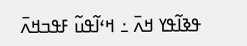ߟߢߊ߬ߟߌ ߞߍ߫ ߸ ߞߵߊ߬ߟߎ߬ ߓߟߏߞߍ߫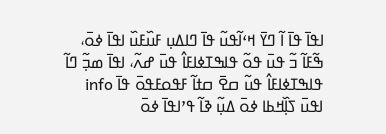ߊߟߊ߫ ߟߊ߫ ߊ߬ ߣߌ߫ ߞߵߊ߬ߟߎ߬ ߟߊ߫ ߣߊߡߎ߲ ߓߎ߰ߓߎ߰ ߊߟߊ߫ ߦߋ߫، ߒ߬ߓߊ߬ ߏ߬ ߟߎ߫ ߟߋ߬ ߟߊߒߠߦߊߓߊ߮ ߟߎ߫ ߝߍ߬، ߊߟߊ߫ ߘߏ߲߬ ߣߊ߬ ߟߊߒߠߦߊߓߊ߮ ߟߎ߬ ߛߐ߫ ߛߙߊ߬ ߓߟߋߓߟߋ߫ ߟߊ߫ info
ߊߟߎ߫ ߖߊ߲߰ߞߕߊ ߦߋ߫ ߡߎ߲߬ ߢߊ߬ ߟߴߊߟߊ߫ ߦߋ߫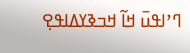ߣߴߊߟߎ߫ ߞߊ߬ ߞߏߢߌߡߊߟߐ߲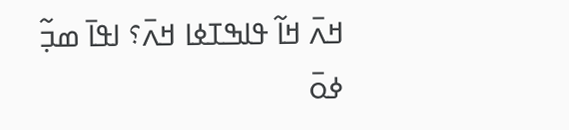ߞߍ߫ ߞߊ߬ ߟߊߒߠߦߊ ߞߍ߫؟ ߊߟߊ߫ ߘߏ߲߬ ߦߋ߫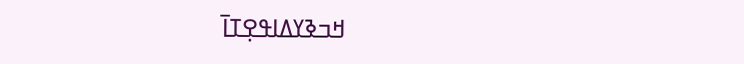ߞߏߢߌߡߊߟߐ߲ߠߊ߫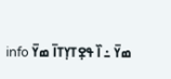ߘߌ߫ ߸ ߊ߰ ߟߐ߲ߠߌ߲ߠߊ߫ ߘߌ߫ info